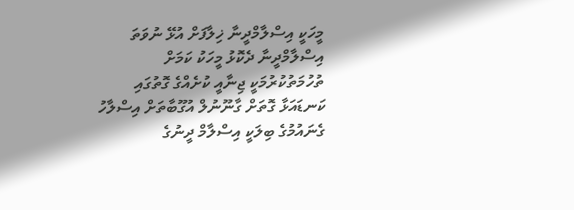މީހަކީ އިސްލާމްދީނާ ޚިލާފަށް އުޅޭ ނުވަތަ އިސްލާމްދީނާ ދެކޮޅު މީހަކު ކަމަށް ތުހުމަތުކުރުމަކީ ޖިނާއީ ކުށެއްގެ ގޮތުގައި ކަނޑައަޅާ ގޮތަށް ގާނޫނުލް އުގޫބާތަށް އިސްލާހު ގެނައުމުގެ ބިލަކީ އިސްލާމް ދީނުގެ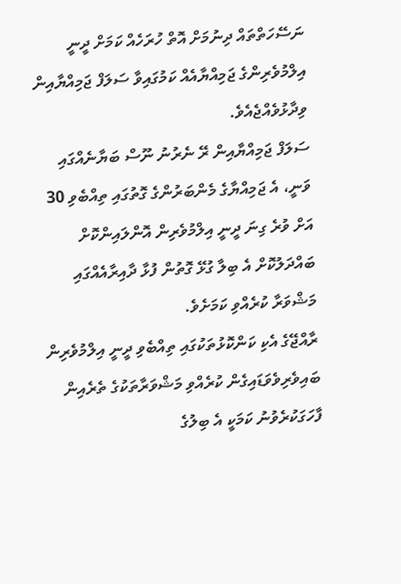ނަސޭހަތްތައް ދިނުމަށް އޮތް ހުރަހެއް ކަމަށް ދީނީ އިލްމުވެރިންގެ ޖަމިއްޔާއެއް ކަމުގައިވާ ސަލަފް ޖަމިއްޔާއިން ވިދާޅުވެއްޖެއެވެ.
ސަލަފް ޖަމިއްޔާއިން ރޭ ނެރުނު ނޫސް ބަޔާނެއްގައި ވަނީ، އެ ޖަމިއްޔާގެ މެންބަރުންގެ ގޮތުގައި ތިއްބެވި 30 އަށް ވުރެ ގިނަ ދީނީ އިލްމުވެރިން އޮންލައިންކޮށް ބައްދަލުކޮށް އެ ބިލާ ގުޅޭ ގޮތުން ފުޅާ ދާއިރާއެއްގައި މަޝްވަރާ ކުރެއްވި ކަމަށެވެ.
ރާއްޖޭގެ އެކި ކަންކޮޅުތަކުގައި ތިއްބެވި ދީނީ އިލްމުވެރިން ބައިވެރިވެވަޑައިގެން ކުރެއްވި މަޝްވަރާތަކުގެ ތެރެއިން ފާހަގަކުރެވުނު ކަމަކީ އެ ބިލުގެ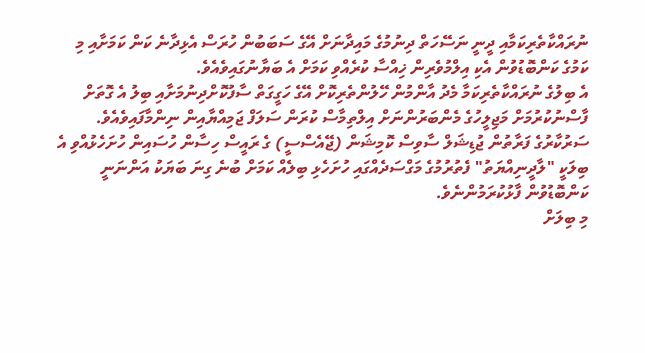ނުރައްކާތެރިކަމާއި ދީނީ ނަސޭހަތް ދިނުމުގެ މައިދާނަށް އޭގެ ސަބަބުން ހުރަސް އެޅިދާނެ ކަން ކަމަށާއި މި ކަމުގެ ކަންބޮޑުވުން އެކި އިލްމުވެރިން ޚިއްސާ ކުރެއްވި ކަމަށް އެ ބަޔާނުގައިވެއެވެ.
އެ ބިލުގެ ނުރައްކާތެރިކަމާ މެދު އާންމުން ހޭލުންތެރިކޮށް އޭގެ ހަގީގަތް ސާފުކޮށްދިނުމަށާއި ބިލު އެ ގޮތަށް ފާސްނުކުރުމަށް މަޖިލީހުގެ މެންބަރުންނަށް އިލްތިމާސް ކުރަން ސަލަފް ޖަމިއްޔާއިން ނިންމާފައިވެއެވެ.
ސަރުކާރުގެ ފަރާތުން ޖުޑިޝަލް ސާވިސް ކޮމިޝަން (ޖޭއެސްސީ) ގެ ރައީސް ހިސާން ހުސައިން ހުށަހެޅުއްވި އެ ބިލަކީ "ލާދީނިއްޔަތު" ފެތުރުމުގެ މަގްސަދެއްގައި ހުށަހެޅި ބިލެއް ކަމަށް ބުނެ ގިނަ ބަޔަކު އަންނަނީ ކަންބޮޑުވުން ފާޅުކުރަމުންނެވެ.
މި ބިލަށް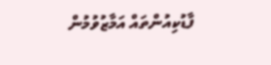ފާޑުކިއުންތައް އަމާޒުވުމުން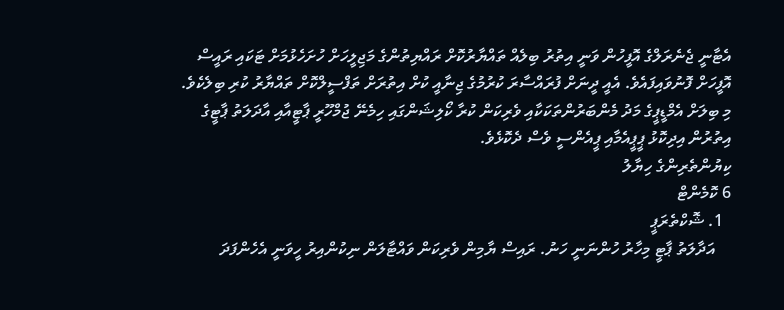އެޓާނީ ޖެނެރަލްގެ އޮފީހުން ވަނީ އިތުރު ބިލެއް ތައްޔާރުކޮށް ރައްޔިތުންގެ މަޖިލީހަށް ހުށަހެޅުމަށް ޓަކައި ރައީސް އޮފީހަށް ފޮނުވައިފައެވެ. އެއީ ދީނަށް ފުރައްސާރަ ކުރުމުގެ ޖިނާއީ ކުށް އިތުރަށް ތަފްސީލްކޮށް ތައްޔާރު ކުރި ބިލެކެވެ.
މި ބިލަށް އެމްޑީޕީގެ މަދު މެންބަރުންތަކަކާއި ވެރިކަން ކުރާ ކޯލިޝަންގައި ހިމެނޭ ޖުމްހޫރީ ޕާޓީއާއި އާދަލަތު ޕާޓީގެ އިތުރުން އިދިކޮޅު ޕީޕީއެމާއި ޕީއެންސީ ވެސް ދެކޮޅެވެ.
ކިޔުންތެރިންގެ ހިޔާލު
6 ކޮމެންޓް
  1. ޝޮކްތެރަޕީ
    އަދާލަތު ޕާޓީ މިހާރު ހުންނަނީ ހަނު. ރައިސް ޔާމިން ވެރިކަން ވައްޓާލަން ނިކުންއިރު ހީވަނީ އެހެންފަދަ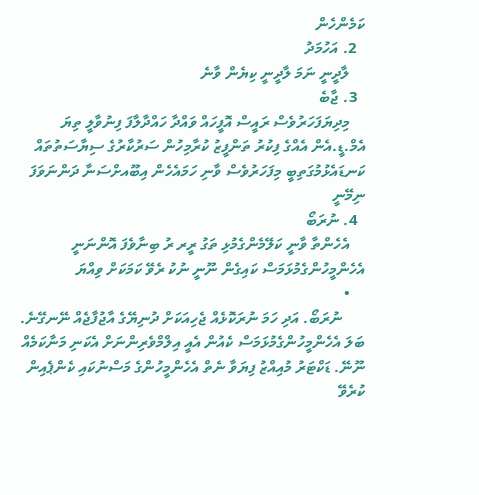ކަމެންހެން
  2. އަހުމަދު
    ލާދީނީ ނަމަ ލާދީނީ ކިޔެން ވާނެ
  3. ޖާބެ
    މިދިޔަފަހަރުވެސް ރައީސް އޮފީހައް ވައްދާ ހައްދާލާފަ ފިނުވާލީ ތިޔަ އެމް.ޑީ.އެން އެއްގެ ފިކުރު ތަންފީޒު ކުރާމިހުން ސަރުކާރުގެ ސިޔާސަތުތައް ކަނޑައެޅުމުގަތިބީ މިފަހަރުވެސް ވާނި ހަމައެހެން އިބޫއށްސަނާ ދަންނަވަފަ ނިމޭނީ
  4. ނުރަބޯ
    އެހެންތާ ވާނީ ކަލޭމެންގެމުޅި ތަގު ރީރ ރު ބިނާވެފަ އޮންނަނީ އެހެންމީހުންގެމުޅަމަސް ކައިގެން ނޫނީ ނުކު ރެވޭ ކަމަކަށް ވިއްޔަ
    •
      ނުރަބޯ. އަދި ހަމަ ނުރަކޮޅެއް ޖެހިއަކަށް ދުނިޔޭގެ އާޖުފާޖެއް ނޭނގޭނެ. ބަލަ އެހެންމީހުންގެމުޅަމަސް ކެއުން އެއީ އިލްމްވެރިންނަށް އެކަނި މަނާކަމެއް ނޫނޭ. ޑަކްޓަރު މުއިއްޒު ފިޔަވާ ނެތް އެހެންމީހުންގެ މަސްނުކައި ކެންޕެއިން ކުރެވޭ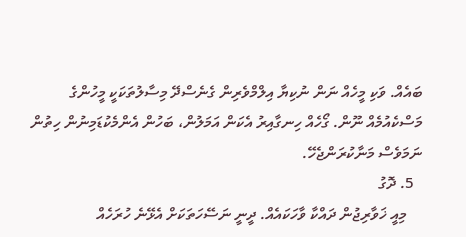ބައެއް. ވަކި މީހެއް ނަން ނުކިޔާ އިލްމްވެރިން ގެނެސްދޭ މިސާލުތަކަކީ މީހުންގެ މަސްކެއުމެއް ނޫން. ގޯހެއް ހިނގާއިރު އެކަން އަމަލުން، ބަހުން އެންމެކުޑަމިނުން ހިތުން ނަމަވެސް މަނާކުރަންޖެހޭ.
  5. ދޮގު
    މިއީ ޚަވާރިޖުން ދައްކާ ވާހަކައެއް. ދީނީ ނަސޭހަތަކަށް އެޅޭނެ ހުރަހެއް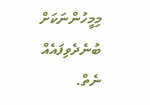މިމީހުންނަކަށް ބުނެދެވިފައެއް ނެތް.